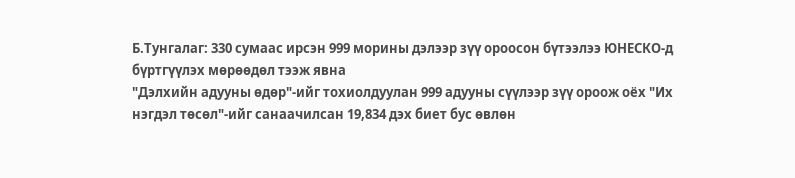Б.Тунгалаг: 330 сумаас ирсэн 999 морины дэлээр зүү ороосон бүтээлээ ЮНЕСКО-д бүртгүүлэх мөрөөдөл тээж явна
"Дэлхийн адууны өдөр"-ийг тохиолдуулан 999 адууны сүүлээр зүү ороож оёх "Их нэгдэл төсөл"-ийг санаачилсан 19,834 дэх биет бус өвлөн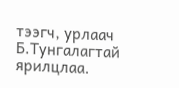тээгч, урлаач Б.Тунгалагтай ярилцлаа.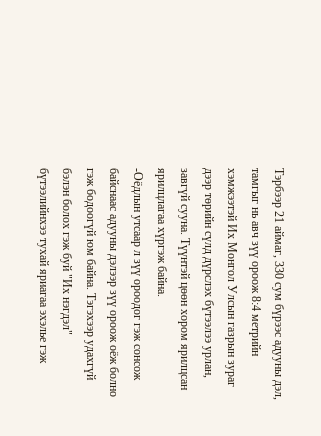Тэрбээр 21 аймаг, 330 сум бүрээс адууны дэл, тамгыг нь авч зүү ороож 8:4 метрийн хэмжээтэй Их Монгол Улсын газрын зураг дээр төрийн сүлд дүрслэх бүтээлээ урлан, завгүй сууна. Түүнтэй цөөн хором ярилцсан ярилцлагаа хүргэж байна.
-Оёдлын утсаар л зүү ороодог гэж сонсож байснаас адууны дэлээр зүү ороож оёж болно гэж бодоогүй юм байна. Тэгэхээр удахгүй бэлэн болох гэж буй "Их нэгдэл" бүтээлийнхээ тухай яриагаа эхэлье гэж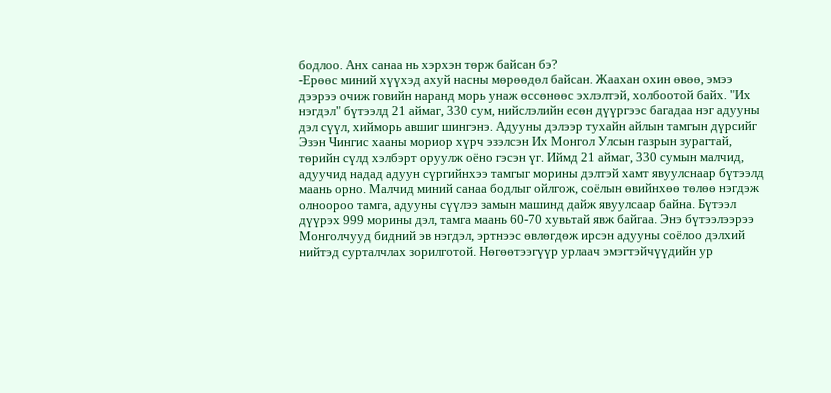бодлоо. Анх санаа нь хэрхэн төрж байсан бэ?
-Ерөөс миний хүүхэд ахуй насны мөрөөдөл байсан. Жаахан охин өвөө, эмээ дээрээ очиж говийн наранд морь унаж өссөнөөс эхлэлтэй, холбоотой байх. "Их нэгдэл" бүтээлд 21 аймаг, 330 сум, нийслэлийн есөн дүүргээс багадаа нэг адууны дэл сүүл, хийморь авшиг шингэнэ. Адууны дэлээр тухайн айлын тамгын дүрсийг Эзэн Чингис хааны мориор хүрч эзэлсэн Их Монгол Улсын газрын зурагтай, төрийн сүлд хэлбэрт оруулж оёно гэсэн үг. Иймд 21 аймаг, 330 сумын малчид, адуучид надад адуун сүргийнхээ тамгыг морины дэлтэй хамт явуулснаар бүтээлд маань орно. Малчид миний санаа бодлыг ойлгож, соёлын өвийнхөө төлөө нэгдэж олноороо тамга, адууны сүүлээ замын машинд дайж явуулсаар байна. Бүтээл дүүрэх 999 морины дэл, тамга маань 60-70 хувьтай явж байгаа. Энэ бүтээлээрээ Монголчууд бидний эв нэгдэл, эртнээс өвлөгдөж ирсэн адууны соёлоо дэлхий нийтэд сурталчлах зорилготой. Нөгөөтээгүүр урлаач эмэгтэйчүүдийн ур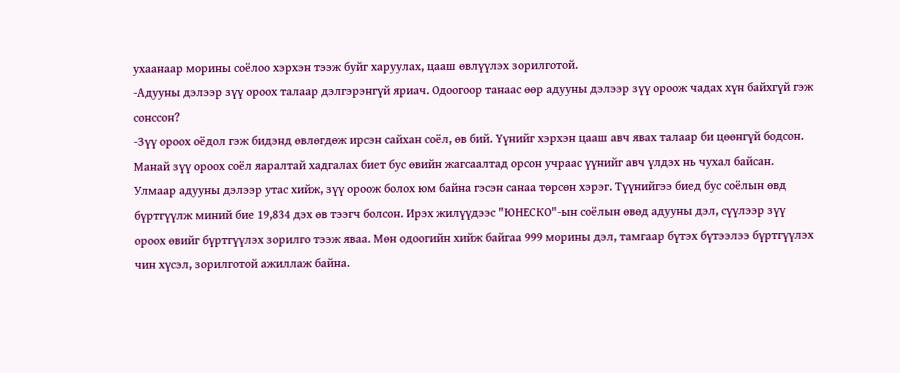ухаанаар морины соёлоо хэрхэн тээж буйг харуулах, цааш өвлүүлэх зорилготой.
-Адууны дэлээр зүү ороох талаар дэлгэрэнгүй яриач. Одоогоор танаас өөр адууны дэлээр зүү ороож чадах хүн байхгүй гэж сонссон?
-Зүү ороох оёдол гэж бидэнд өвлөгдөж ирсэн сайхан соёл, өв бий. Үүнийг хэрхэн цааш авч явах талаар би цөөнгүй бодсон. Манай зүү ороох соёл яаралтай хадгалах биет бус өвийн жагсаалтад орсон учраас үүнийг авч үлдэх нь чухал байсан. Улмаар адууны дэлээр утас хийж, зүү ороож болох юм байна гэсэн санаа төрсөн хэрэг. Түүнийгээ биед бус соёлын өвд бүртгүүлж миний бие 19,834 дэх өв тээгч болсон. Ирэх жилүүдээс "ЮНЕСКО"-ын соёлын өвөд адууны дэл, сүүлээр зүү ороох өвийг бүртгүүлэх зорилго тээж яваа. Мөн одоогийн хийж байгаа 999 морины дэл, тамгаар бүтэх бүтээлээ бүртгүүлэх чин хүсэл, зорилготой ажиллаж байна.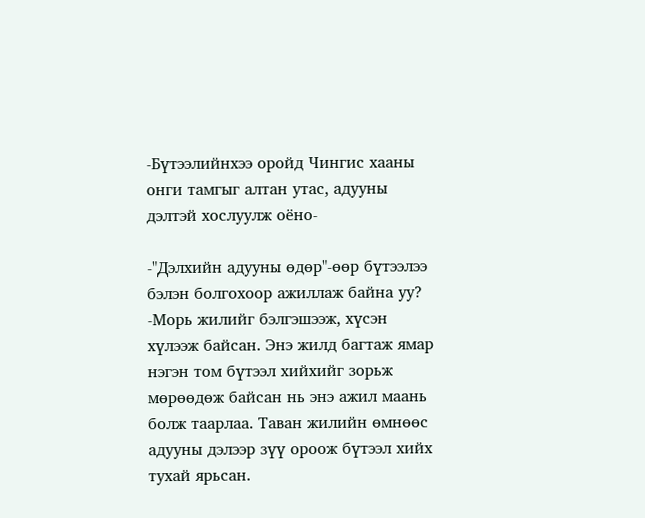-Бүтээлийнхээ оройд Чингис хааны онги тамгыг алтан утас, адууны дэлтэй хослуулж оёно-

-"Дэлхийн адууны өдөр"-өөр бүтээлээ бэлэн болгохоор ажиллаж байна уу?
-Морь жилийг бэлгэшээж, хүсэн хүлээж байсан. Энэ жилд багтаж ямар нэгэн том бүтээл хийхийг зорьж мөрөөдөж байсан нь энэ ажил маань болж таарлаа. Таван жилийн өмнөөс адууны дэлээр зүү ороож бүтээл хийх тухай ярьсан.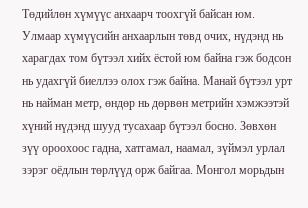Төдийлөн хүмүүс анхаарч тоохгүй байсан юм. Улмаар хүмүүсийн анхаарлын төвд очих, нүдэнд нь харагдах том бүтээл хийх ёстой юм байна гэж бодсон нь удахгүй биеллээ олох гэж байна. Манай бүтээл урт нь найман метр, өндөр нь дөрвөн метрийн хэмжээтэй хүний нүдэнд шууд тусахаар бүтээл босно. Зөвхөн зүү ороохоос гадна, хатгамал, наамал, зүймэл урлал зэрэг оёдлын төрлүүд орж байгаа. Монгол морьдын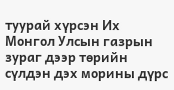туурай хүрсэн Их Монгол Улсын газрын зураг дээр төрийн сүлдэн дэх морины дүрс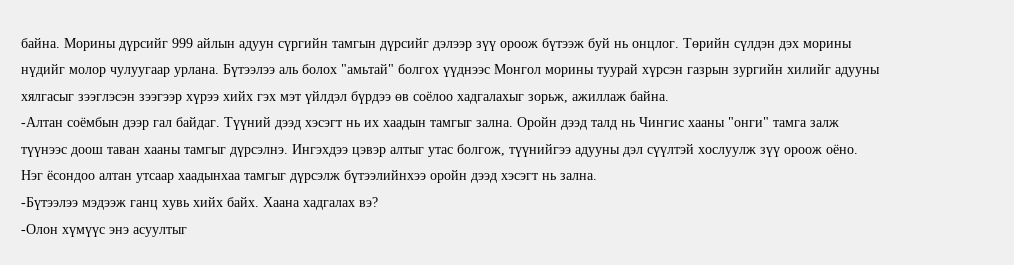байна. Морины дүрсийг 999 айлын адуун сүргийн тамгын дүрсийг дэлээр зүү ороож бүтээж буй нь онцлог. Төрийн сүлдэн дэх морины нүдийг молор чулуугаар урлана. Бүтээлээ аль болох "амьтай" болгох үүднээс Монгол морины туурай хүрсэн газрын зургийн хилийг адууны хялгасыг зээглэсэн зээгээр хүрээ хийх гэх мэт үйлдэл бүрдээ өв соёлоо хадгалахыг зорьж, ажиллаж байна.
-Алтан соёмбын дээр гал байдаг. Түүний дээд хэсэгт нь их хаадын тамгыг зална. Оройн дээд талд нь Чингис хааны "онги" тамга залж түүнээс доош таван хааны тамгыг дүрсэлнэ. Ингэхдээ цэвэр алтыг утас болгож, түүнийгээ адууны дэл сүүлтэй хослуулж зүү ороож оёно. Нэг ёсондоо алтан утсаар хаадынхаа тамгыг дүрсэлж бүтээлийнхээ оройн дээд хэсэгт нь зална.
-Бүтээлээ мэдээж ганц хувь хийх байх. Хаана хадгалах вэ?
-Олон хүмүүс энэ асуултыг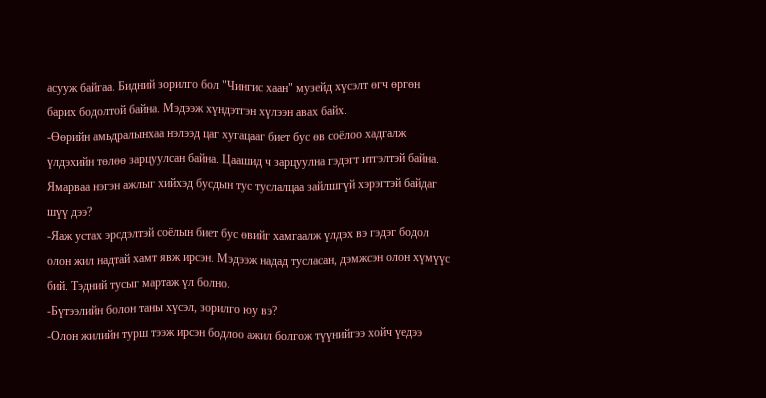асууж байгаа. Бидний зорилго бол "Чингис хаан" музейд хүсэлт өгч өргөн барих бодолтой байна. Мэдээж хүндэтгэн хүлээн авах байх.
-Өөрийн амьдралынхаа нэлээд цаг хугацааг биет бус өв соёлоо хадгалж үлдэхийн төлөө зарцуулсан байна. Цаашид ч зарцуулна гэдэгт итгэлтэй байна. Ямарваа нэгэн ажлыг хийхэд бусдын тус туслалцаа зайлшгүй хэрэгтэй байдаг шүү дээ?
-Яаж устах эрсдэлтэй соёлын биет бус өвийг хамгаалж үлдэх вэ гэдэг бодол олон жил надтай хамт явж ирсэн. Мэдээж надад тусласан, дэмжсэн олон хүмүүс бий. Тэдний тусыг мартаж үл болно.
-Бүтээлийн болон таны хүсэл, зорилго юу вэ?
-Олон жилийн турш тээж ирсэн бодлоо ажил болгож түүнийгээ хойч үедээ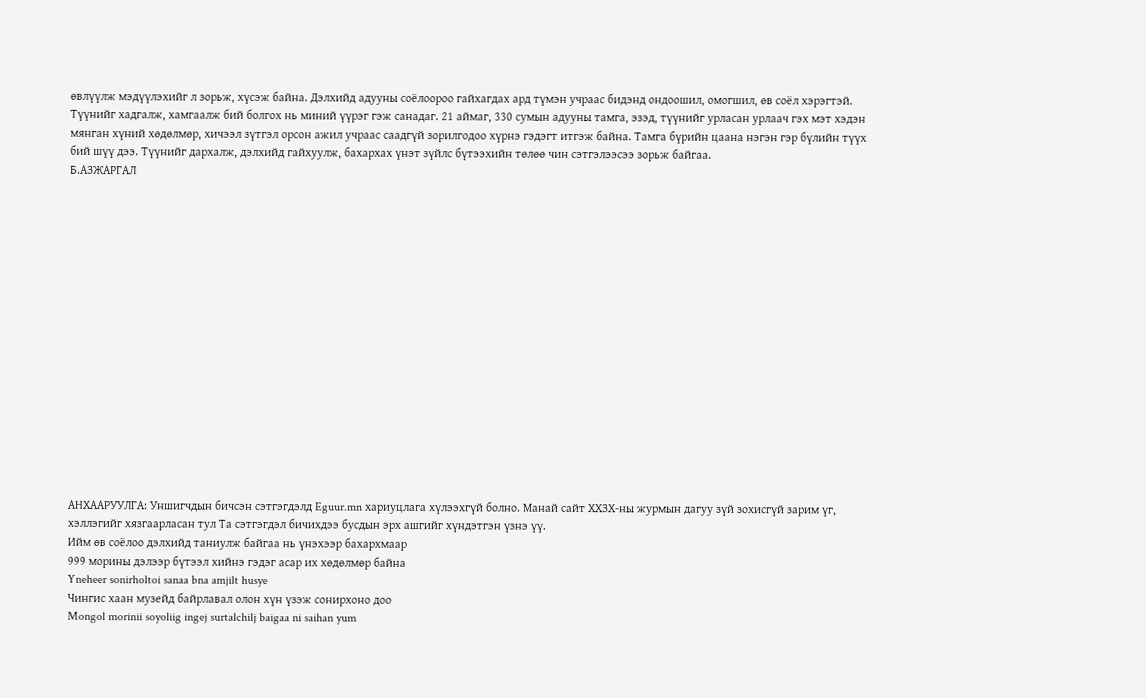өвлүүлж мэдүүлэхийг л зорьж, хүсэж байна. Дэлхийд адууны соёлоороо гайхагдах ард түмэн учраас бидэнд ондоошил, омогшил, өв соёл хэрэгтэй. Түүнийг хадгалж, хамгаалж бий болгох нь миний үүрэг гэж санадаг. 21 аймаг, 330 сумын адууны тамга, эзэд, түүнийг урласан урлаач гэх мэт хэдэн мянган хүний хөдөлмөр, хичээл зүтгэл орсон ажил учраас саадгүй зорилгодоо хүрнэ гэдэгт итгэж байна. Тамга бүрийн цаана нэгэн гэр бүлийн түүх бий шүү дээ. Түүнийг дархалж, дэлхийд гайхуулж, бахархах үнэт зүйлс бүтээхийн төлөө чин сэтгэлээсээ зорьж байгаа.
Б.АЗЖАРГАЛ

















АНХААРУУЛГА: Уншигчдын бичсэн сэтгэгдэлд Eguur.mn хариуцлага хүлээхгүй болно. Манай сайт ХХЗХ-ны журмын дагуу зүй зохисгүй зарим үг, хэллэгийг хязгаарласан тул Та сэтгэгдэл бичихдээ бусдын эрх ашгийг хүндэтгэн үзнэ үү.
Ийм өв соёлоо дэлхийд таниулж байгаа нь үнэхээр бахархмаар
999 морины дэлээр бүтээл хийнэ гэдэг асар их хөдөлмөр байна
Yneheer sonirholtoi sanaa bna amjilt husye
Чингис хаан музейд байрлавал олон хүн үзэж сонирхоно доо
Mongol morinii soyoliig ingej surtalchilj baigaa ni saihan yum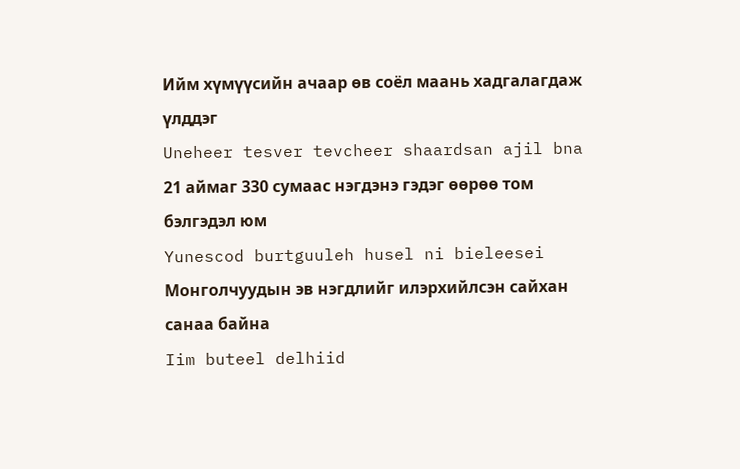Ийм хүмүүсийн ачаар өв соёл маань хадгалагдаж үлддэг
Uneheer tesver tevcheer shaardsan ajil bna
21 аймаг 330 сумаас нэгдэнэ гэдэг өөрөө том бэлгэдэл юм
Yunescod burtguuleh husel ni bieleesei
Монголчуудын эв нэгдлийг илэрхийлсэн сайхан санаа байна
Iim buteel delhiid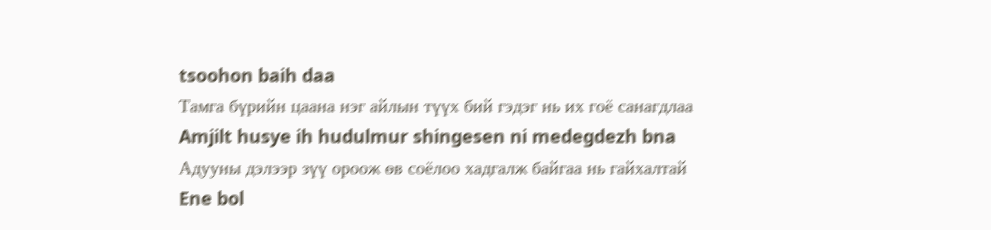tsoohon baih daa
Тамга бүрийн цаана нэг айлын түүх бий гэдэг нь их гоё санагдлаа
Amjilt husye ih hudulmur shingesen ni medegdezh bna
Адууны дэлээр зүү ороож өв соёлоо хадгалж байгаа нь гайхалтай
Ene bol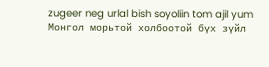zugeer neg urlal bish soyoliin tom ajil yum
Монгол морьтой холбоотой бүх зүйл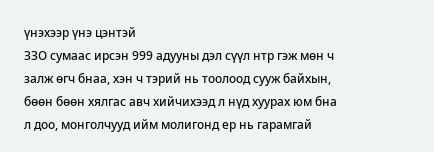үнэхээр үнэ цэнтэй
ЗЗО сумаас ирсэн 999 адууны дэл сүүл нтр гэж мөн ч залж өгч бнаа, хэн ч тэрий нь тоолоод сууж байхын, бөөн бөөн хялгас авч хийчихээд л нүд хуурах юм бна л доо, монголчууд ийм молигонд ер нь гарамгай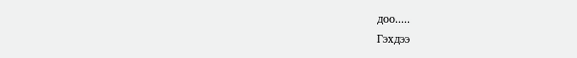доо.....
Гэхдээ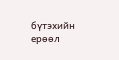бүтэхийн ерөөл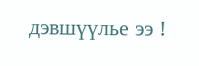дэвшүүлье ээ !